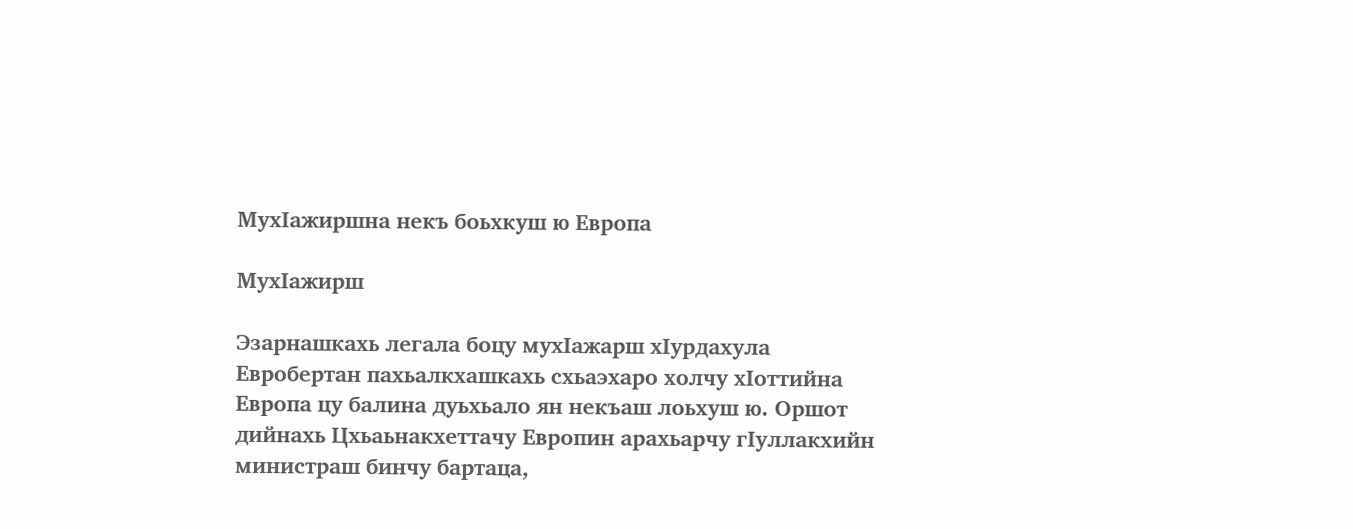МухIажиршна некъ боьхкуш ю Европа

МухIажирш

Эзарнашкахь легала боцу мухIажарш хIурдахула Евробертан пахьалкхашкахь схьаэхаро холчу хIоттийна Европа цу балина дуьхьало ян некъаш лоьхуш ю. Оршот дийнахь Цхьаьнакхеттачу Европин арахьарчу гIуллакхийн министраш бинчу бартаца,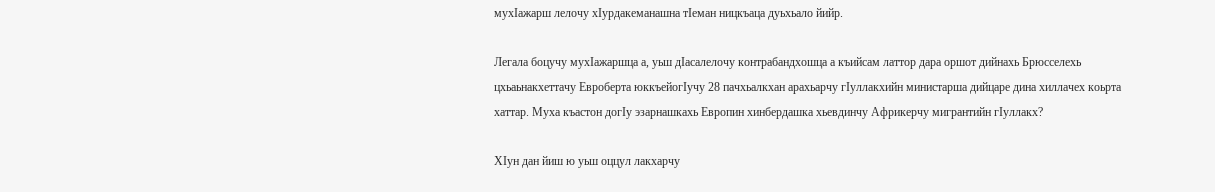мухIажарш лелочу хIурдакеманашна тIеман ницкъаца дуьхьало йийр.

Легала боцучу мухIажаршца а, уьш дIасалелочу контрабандхошца а къийсам латтор дара оршот дийнахь Брюсселехь цхьаьнакхеттачу Евроберта юккъейогIучу 28 пачхьалкхан арахьарчу гIуллакхийн министарша дийцаре дина хиллачех коьрта хаттар. Муха къастон догIу эзарнашкахь Европин хинбердашка хьевдинчу Африкерчу мигрантийн гIуллакх?

ХIун дан йиш ю уьш оццул лакхарчу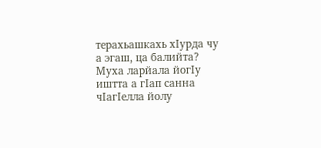терахьашкахь хIурда чу а эгаш, ца балийта? Муха ларйала йогIу иштта а гIап санна чIагIелла йолу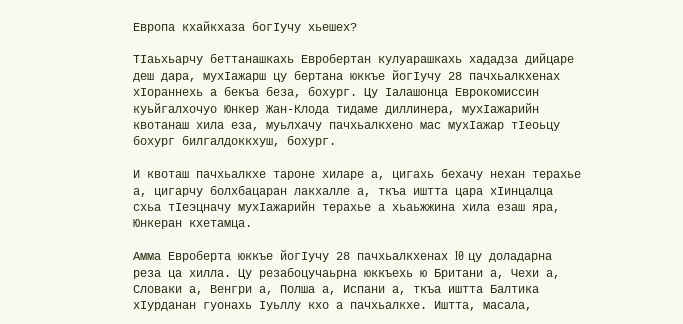Европа кхайкхаза богIучу хьешех?

ТIаьхьарчу беттанашкахь Евробертан кулуарашкахь хададза дийцаре деш дара, мухIажарш цу бертана юккъе йогIучу 28 пачхьалкхенах хIораннехь а бекъа беза, бохург. Цу Iалашонца Еврокомиссин куьйгалхочуо Юнкер Жан-Клода тидаме диллинера, мухIажарийн квотанаш хила еза, муьлхачу пачхьалкхено мас мухIажар тIеоьцу бохург билгалдоккхуш, бохург.

И квоташ пачхьалкхе тароне хиларе а, цигахь бехачу нехан терахье а, цигарчу болхбацаран лакхалле а, ткъа иштта цара хIинцалца схьа тIеэцначу мухIажарийн терахье а хьаьжжина хила езаш яра, Юнкеран кхетамца.

Амма Евроберта юккъе йогIучу 28 пачхьалкхенах I0 цу доладарна реза ца хилла. Цу резабоцучаьрна юккъехь ю Британи а, Чехи а, Словаки а, Венгри а, Полша а, Испани а, ткъа иштта Балтика хIурданан гуонахь Iуьллу кхо а пачхьалкхе. Иштта, масала,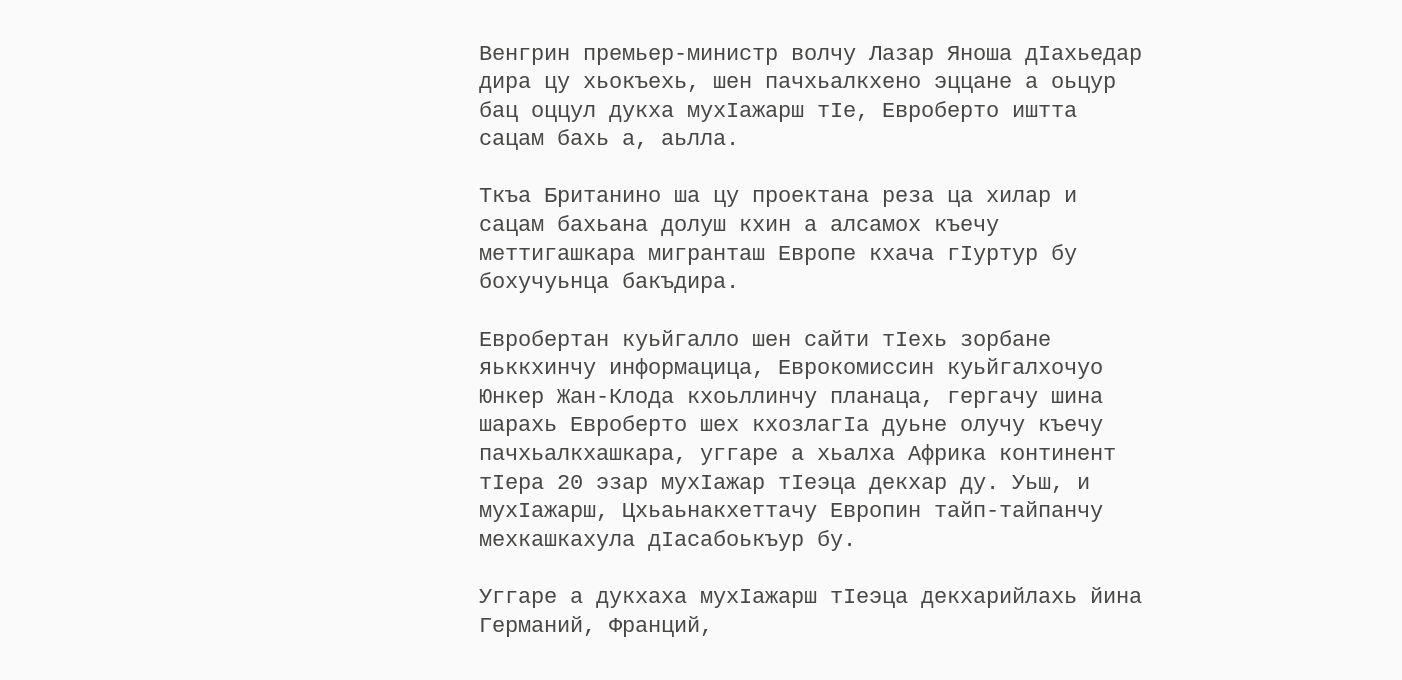Венгрин премьер-министр волчу Лазар Яноша дIахьедар дира цу хьокъехь, шен пачхьалкхено эццане а оьцур бац оццул дукха мухIажарш тIе, Евроберто иштта сацам бахь а, аьлла.

Ткъа Британино ша цу проектана реза ца хилар и сацам бахьана долуш кхин а алсамох къечу меттигашкара мигранташ Европе кхача гIуртур бу бохучуьнца бакъдира.

Евробертан куьйгалло шен сайти тIехь зорбане яьккхинчу информацица, Еврокомиссин куьйгалхочуо Юнкер Жан-Клода кхоьллинчу планаца, гергачу шина шарахь Евроберто шех кхозлагIа дуьне олучу къечу пачхьалкхашкара, уггаре а хьалха Африка континент тIера 20 эзар мухIажар тIеэца декхар ду. Уьш, и мухIажарш, Цхьаьнакхеттачу Европин тайп-тайпанчу мехкашкахула дIасабоькъур бу.

Уггаре а дукхаха мухIажарш тIеэца декхарийлахь йина Германий, Франций,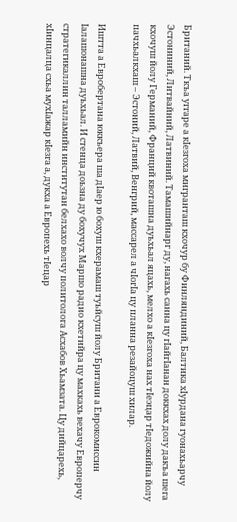Британий. Ткъа уггаре а кIезгоха мигранташ кхочур бу Финляндиний, Балтика хIурдана гуонахьарчу Эстониний, Литвайний, Латвиний. Тамашийнарг ду, нагахь санна цу гIайгIанан доккхах долу дакъа шега кхочуш йолу Германий, Франций квоташна дуьхьал яцахь, мелхо а кIезгоха нах тIеэцар тIедожийна йолу пачхьалкхаш – Эстоний, Латвий, Венгрий, массарел а чIогIа цу планна резайоцуш хилар.

Иштта а Евробертана юккъера ша дIаер ю бохуш кхерамаш туьйсуш йолу Британи а Еврокомиссин Iалашонашна дуьхьал. И стенца доьзна ду бохучух Маршо радио кхетийра цу махкахь вехачу Европерчу стратегикаллин талламийн институтан белхахо волчу политолога Асхабов Хьамзата. Цу дийцарехь, хIинцалца схьа мухIажар кIезга а, дукха а Европехь тIецар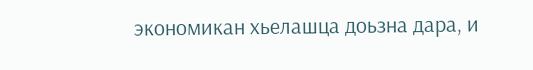экономикан хьелашца доьзна дара, и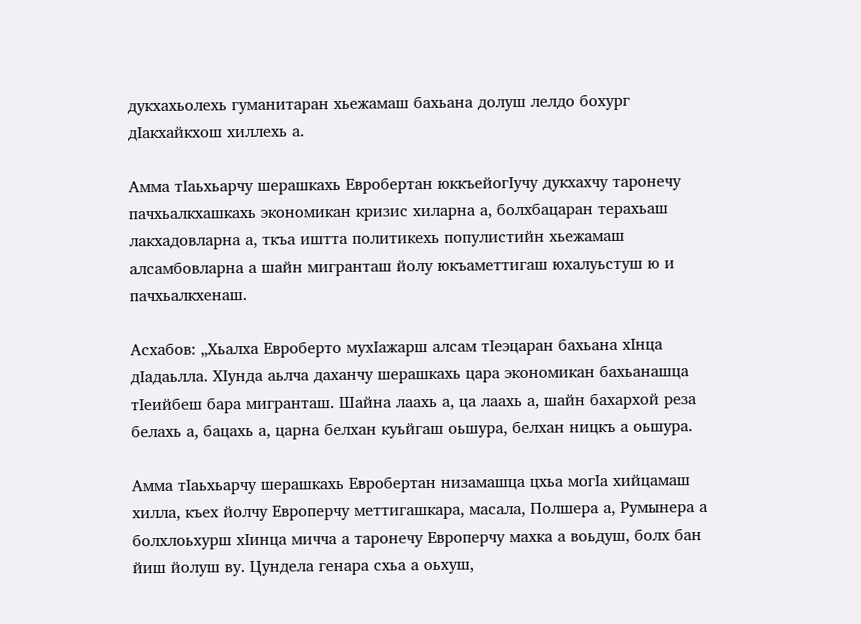дукхахьолехь гуманитаран хьежамаш бахьана долуш лелдо бохург дIакхайкхош хиллехь а.

Амма тIаьхьарчу шерашкахь Евробертан юккъейогIучу дукхахчу таронечу пачхьалкхашкахь экономикан кризис хиларна а, болхбацаран терахьаш лакхадовларна а, ткъа иштта политикехь популистийн хьежамаш алсамбовларна а шайн мигранташ йолу юкъаметтигаш юхалуьстуш ю и пачхьалкхенаш.

Асхабов: „Хьалха Евроберто мухIажарш алсам тIеэцаран бахьана хIнца дIадаьлла. ХIунда аьлча даханчу шерашкахь цара экономикан бахьанашца тIеийбеш бара мигранташ. Шайна лаахь а, ца лаахь а, шайн бахархой реза белахь а, бацахь а, царна белхан куьйгаш оьшура, белхан ницкъ а оьшура.

Амма тIаьхьарчу шерашкахь Евробертан низамашца цхьа могIа хийцамаш хилла, къех йолчу Европерчу меттигашкара, масала, Полшера а, Румынера а болхлоьхурш хIинца мичча а таронечу Европерчу махка а воьдуш, болх бан йиш йолуш ву. Цундела генара схьа а оьхуш,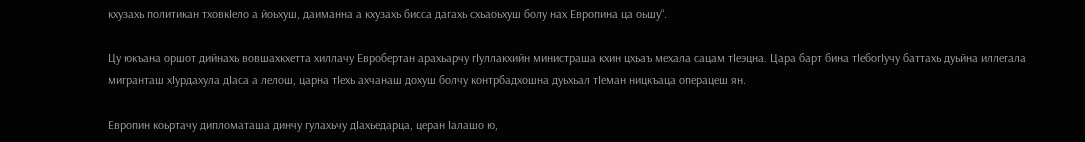кхузахь политикан тховкIело а йоьхуш, даиманна а кхузахь бисса дагахь схьаоьхуш болу нах Европина ца оьшу“.

Цу юкъана оршот дийнахь вовшахкхетта хиллачу Евробертан арахьарчу гIуллакхийн министраша кхин цхьаъ мехала сацам тIеэцна. Цара барт бина тIебогIучу баттахь дуьйна иллегала мигранташ хIурдахула дIаса а лелош, царна тIехь ахчанаш дохуш болчу контрбадхошна дуьхьал тIеман ницкъаца операцеш ян.

Европин коьртачу дипломаташа динчу гулахьчу дIахьедарца, церан Iалашо ю,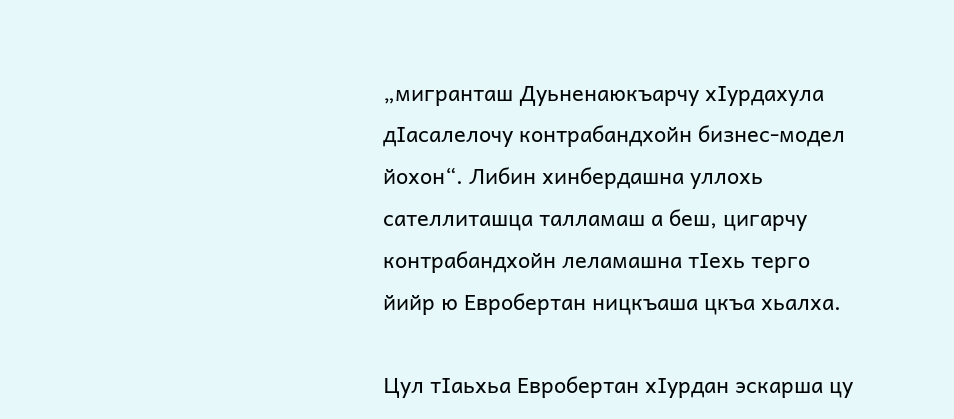„мигранташ Дуьненаюкъарчу хIурдахула дIасалелочу контрабандхойн бизнес-модел йохон“. Либин хинбердашна уллохь сателлиташца талламаш а беш, цигарчу контрабандхойн леламашна тIехь терго йийр ю Евробертан ницкъаша цкъа хьалха.

Цул тIаьхьа Евробертан хIурдан эскарша цу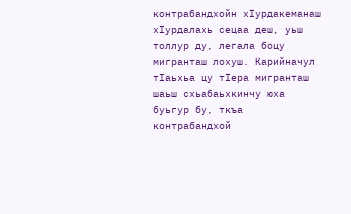контрабандхойн хIурдакеманаш хIурдалахь сецаа деш, уьш толлур ду, легала боцу мигранташ лохуш. Карийначул тIаьхьа цу тIера мигранташ шаьш схьабаьхкинчу юха буьгур бу, ткъа контрабандхой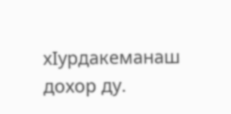хIурдакеманаш дохор ду.